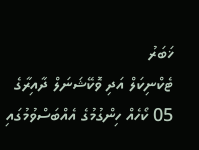ޚަބަރު
ޓެކްނިކަލް އަދި ވޮކޭޝަނަލް ދާއިރާގެ 05 ކޯހެއް ހިންގުމުގެ އެއްބަސްވުމުގައި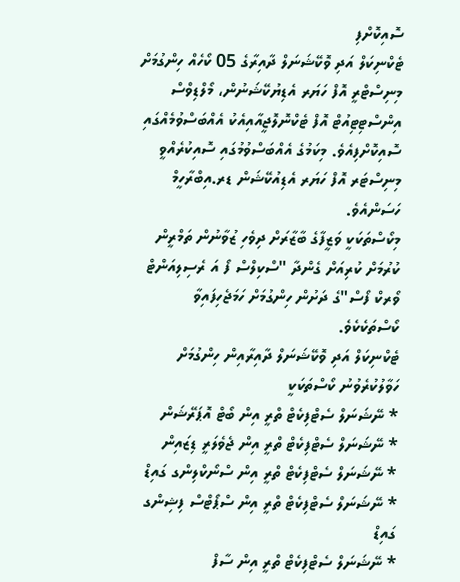ސޮއިކޮށްފި
ޓެކްނިކަލް އަދި ވޮކޭޝަނަލް ދާއިރާގެ 05 ކޯހެއް ހިންގުމަށް މިނިސްޓްރީ އޮފް ހަޔަރ އެޑިޔުކޭޝަނުން، މޯލްޑިވްސް އިންސްޓިޓިއުޓް އޮފް ޓެކްނޮލޮޖީއާއިއެކު އެއްބަސްވުމެއްގައި ސޮއިކޮށްފިއެވެ. މިކަމުގެ އެއްބަސްވުމުގައި ސޮއިކުރެއްވީ މިނިސްޓަރ އޮފް ހަޔަރ އެޑިއުކޭޝަން ޑރ.އިބްރާހީމް ހަސަންއެވެ.
މިކޯސްތަކަކީ ވަޒީފާގެ ބާޒާރަށް ދިވެހި ޒުވާނުން ތަމްރީން ކުރުމަށް ކުރިއަށް ގެންދާ "ސްކިލްސް ފޯ އަ ރެސިލިއަންޓް ވޯރކް ފޯސް"ގެ ދަށުން ހިންގުމަށް ހަމަޖެހިފައިވާ ކޯސްތަކެކެވެ.
ޓެކްނިކަލް އަދި ވޮކޭޝަނަލް ދާއިރާއިން ހިންގުމަށް ހަވާލުކުރެވުނު ކޯސްތަކަކީ
* ނޭޝަނަލް ސެޓްފިކެޓް ތްރީ އިން ބޯޓް އޮޕަރޭޝަން
* ނޭޝަނަލް ސެޓްފިކެޓް ތްރީ އިން ޖެވެލަރީ ޑިޒައިން
* ނޭޝަނަލް ސެޓްފިކެޓް ތްރީ އިން ސްނޯކްލިންގ ގައިޑް
* ނޭޝަނަލް ސެޓްފިކެޓް ތްރީ އިން ސްޕޯޓްސް ފިޝިންގ ގައިޑް
* ނޭޝަނަލް ސެޓްފިކެޓް ތްރީ އިން ސާފް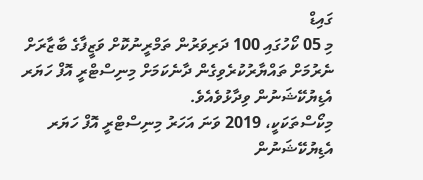ގައިޑް
މި 05 ކޯހުގައި 100 ދަރިވަރުން ތަމްރީނުކޮށް ވަޒީފާގެ ބާޒާރަށް ނެރުމަށް ތައްޔާރުކުރެވިގެން ދާނެކަމަށް މިނިސްޓްރީ އޮފް ހަޔަރ އެޑިޔުކޭޝަނުން ވިދާޅުވެއެވެ.
މިކޯސްތަކަކީ، 2019 ވަނަ އަހަރު މިނިސްޓްރީ އޮފް ހަޔަރ އެޑިޔުކޭޝަނުން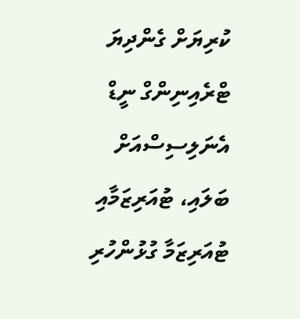ކުރިޔަށް ގެންދިޔަ ޓްރެއިނިންގް ނީޑް އެނަލިސިސްއަށް ބަލައި، ޓުއަރިޒަމާއި ޓުއަރިޒަމާ ގުޅުންހުރި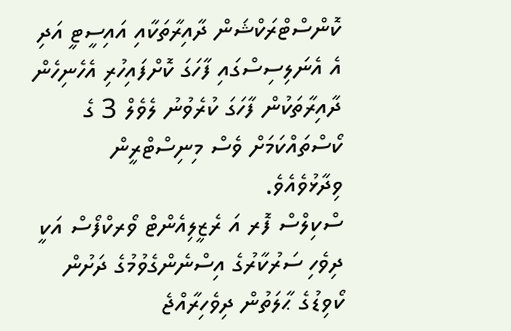ކޮންސްޓްރަކްޝަން ދާއިރާތަކާއި އައިސީޓީ އަދި އެ އެނަލިސިސްގައި ފާހަގަ ކޮށްފައިހުރި އެހެނިހެން ދާއިރާތަކުން ފާހަގަ ކުރެވުނު ލެވެލް 3 ގެ ކޯސްތައްކަމަށް ވެސް މިނިސްޓްރީން ވިދާޅުވެއެވެ.
ސްކިލްސް ފޮރ އަ ރެޒީލިއެންޓް ވޯރކްފޯސް އަކީ ދިވެހި ސަރުކާރުގެ އިސްނެންގެވުމުގެ ދަށުން ކޯވިޑުގެ ޙާލަތުން ދިވެހިރާއްޖެ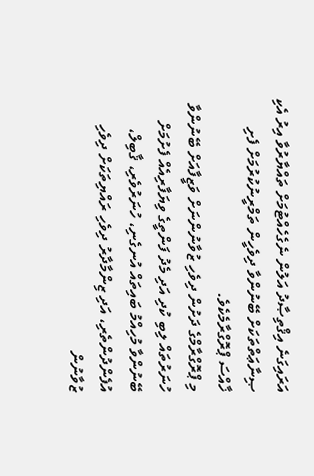އަރައިގަނެ އިޤްތިޞާދު އަލުން ނެގެހެއްޓުމަށް ތައްޔާރުވާ އިރު އެކި ޞިނާޢަތްތަކަށް ބޭނުންވާ ދިވެހީން ތަމްރީނުކުރުމަށް ފެށި ޚާއްސަ ޕްރޮގްރާމެކެވެ.
މި ޕްރޮގްރާމްގެ ދަށުން ދިވެހި ޒުވާނުންނަށް ވަޒީފާއަށް ބޭނުންވާ ހުނަރުތައް ލިބި ކުދި އަދި މެދު ފަންތީގެ ވިޔަފާރިއެއް ފެށުމަށް ބޭނުންވާ މުހިއްމު ބައިތައް އުނގެނި، ހުނަރުވެރި، ޤާބިލް، އުފެންދުންތެރި، އަދި ޒިންމާދާރު ދިވެހި ރައްޔިތަކަށް ދިވެހި ޒުވާނުން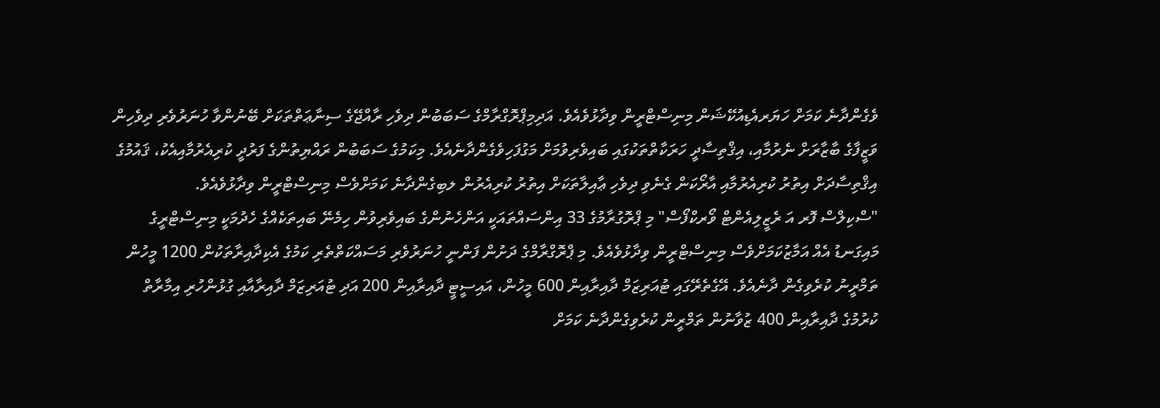ވެގެންދާނެ ކަމަށް ހަޔަރއެޑިއުކޭޝަން މިނިސްޓްރީން ވިދާޅުވެއެވެ. އަދިމިޕްރޮގްރާމްގެ ސަބަބުން ދިވެހި ރާއްޖޭގެ ސިނާޢަތްތަކަށް ބޭނުންވާ ހުނަރުވެރި ދިވެހިން ވަޒީފާގެ ބާޒާރަށް ނެރުމާއި، އިޤްތިސާދީ ހަރަކާތްތަކުގައި ބައިވެރިވުމަށް މަގުފަހިވެގެންދާނެއެވެ. މިކަމުގެ ސަބަބުން ރައްޔިތުންގެ ފަރުދީ ކުރިއެރުމާއިއެކު، ޤައުމުގެ އިޤްތިސާދަށް އިތުރު ކުރިއެރުމާއި އާރޯކަން ގެނެވި ދިވެހި ޢާއިލާތަކަށް އިތުރު ކުރިއެރުން ލބިގެންދާނެ ކަމަށްވެސް މިނިސްޓްރީން ވިދާޅުވެއެވެ.
"ސްކިލްސް ފޮރ އަ ރެޒީލިއެންޓް ވޯރކްފޯސް" މި ޕްރޮގުރާމުގެ 33 އިންސައްތައަކީ އަންހެނުންގެ ބައިވެރިވުން ހިމެނޭ ބައިތަކެއްގެ ހެދުމަކީ މިނިސްޓްރީގެ މައިގަނޑު އެއް އަމާޒުކަމަށްވެސް މިނިސްޓްރީން ވިދާޅުވެއެވެ. މި ޕްރޮގްރާމްގެ ދަށުން ފަންނީ ހުނަރުވެރި މަސައްކަތްތެރި ކަމުގެ އެކިދާއިރާތަކުން 1200 މީހުން ތަމްރީނު ކުރެވިގެން ދާނެއެވެ. އޭގެތެރޭގައި ޓުއަރިޒަމް ދާއިރާއިން 600 މީހުން، އައިސީޓީ ދާއިރާއިން 200 އަދި ޓުއަރިޒަމް ދާއިރާއާއި ގުޅުންހުރި އިމާރާތް ކުރުމުގެ ދާއިރާއިން 400 ޒުވާނުން ތަމްރީން ކުރެވިގެންދާނެ ކަމަށް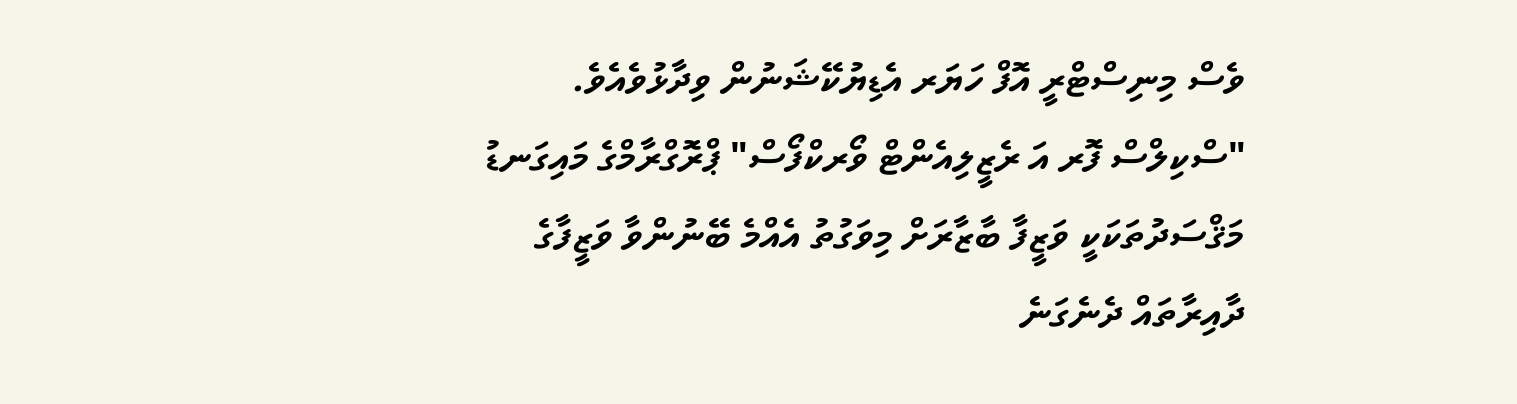ވެސް މިނިސްޓްރީ އޮފް ހަޔަރ އެޑިޔުކޭޝަނުން ވިދާޅުވެއެވެ.
"ސްކިލްސް ފޮރ އަ ރެޒީލިއެންޓް ވޯރކްފޯސް" ޕްރޮގްރާމްގެ މައިގަނޑު މަޤްސަދުތަކަކީ ވަޒީފާ ބާޒާރަށް މިވަގުތު އެއްމެ ބޭނުންވާ ވަޒީފާގެ ދާއިރާތައް ދެނެގަނެ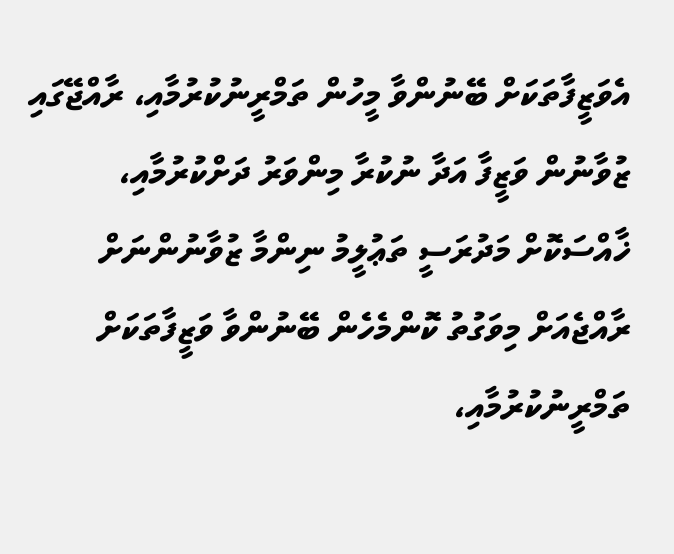އެވަޒީފާތަކަށް ބޭނުންވާ މީހުން ތަމްރީނުކުރުމާއި، ރާއްޖޭގައި ޒުވާނުން ވަޒީފާ އަދާ ނުކުރާ މިންވަރު ދަށްކުރުމާއި، ޚާއްސަކޮށް މަދުރަސީ ތަޢުލީމު ނިންމާ ޒުވާނުންނަށް ރާއްޖެއަށް މިވަގުތު ކޮންމެހެން ބޭނުންވާ ވަޒީފާތަކަށް ތަމްރީނުކުރުމާއި،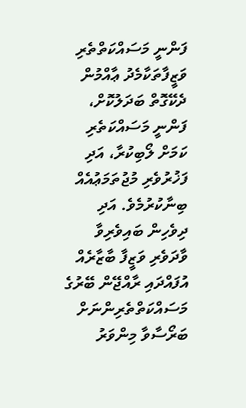ފަންނީ މަސައްކަތްތެރި ވަޒީފާތަކާމެދު ޢާއްމުން ދެކޭގޮތް ބަދަލުކޮށް، ފަންނީ މަސައްކަތެރި ކަމަށް ލޯބިކުރާ، އަދި ފަޚުރުވެރި މުޖުތަމަޢުއެއް ބިނާކުރުމެވެ. އަދި ދިވެހިން ބައިވެރިވާ ވާދަވެރި ވަޒީފާ ބާޒާރެއް އުފައްދައި ރާއްޖޭން ބޭރުގެ މަސައްކަތްތެރިންނަށް ބަރޯސާވާ މިންވަރު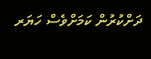ދަށްކުރުން ކަމަށްވެސް ހަޔަރ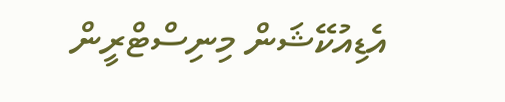އެޑިއުކޭޝަން މިނިސްޓްރީން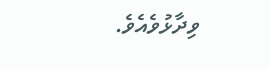ވިދާޅުވެއެވެ.